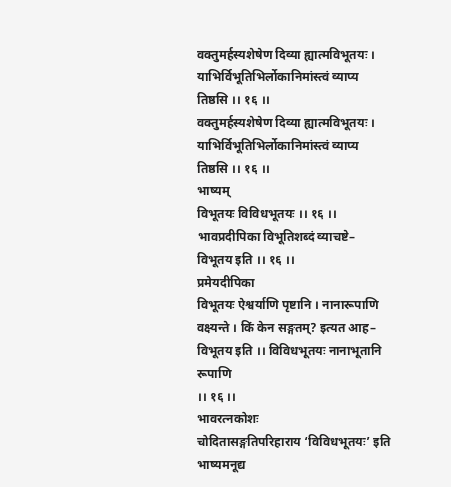वक्तुमर्हस्यशेषेण दिव्या ह्यात्मविभूतयः । याभिर्विभूतिभिर्लोकानिमांस्त्वं व्याप्य तिष्ठसि ।। १६ ।।
वक्तुमर्हस्यशेषेण दिव्या ह्यात्मविभूतयः ।
याभिर्विभूतिभिर्लोकानिमांस्त्वं व्याप्य तिष्ठसि ।। १६ ।।
भाष्यम्
विभूतयः विविधभूतयः ।। १६ ।।
भावप्रदीपिका विभूतिशब्दं व्याचष्टे– विभूतय इति ।। १६ ।।
प्रमेयदीपिका
विभूतयः ऐश्वर्याणि पृष्टानि । नानारूपाणि वक्ष्यन्ते । किं केन सङ्गतम्? इत्यत आह– विभूतय इति ।। विविधभूतयः नानाभूतानि रूपाणि
।। १६ ।।
भावरत्नकोशः
चोदितासङ्गतिपरिहाराय ‘विविधभूतयः’ इति भाष्यमनूद्य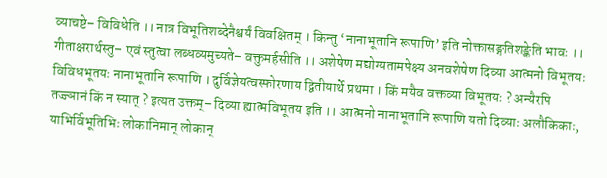व्याचष्टे– विविधेति ।। नात्र विभूतिशब्देनैश्वर्यं विवक्षितम् । किन्तु ‘नानाभूतानि रूपाणि’ इति नोक्तासङ्गतिशङ्केति भावः ।।
गीताक्षरार्थस्तु– एवं स्तुत्वा लब्धव्यमुच्यते– वक्तुमर्हसीति ।। अशेषेण मद्योग्यतामपेक्ष्य अनवशेषेण दिव्या आत्मनो विभूतयः विविधभूतयः नानाभूतानि रूपाणि । दुर्विज्ञेयत्वस्फोरणाय द्वितीयार्थे प्रथमा । किं मयैव वक्तव्या विभूतयः ? अन्यैरपि तज्ज्ञानं किं न स्यात् ? इत्यत उक्तम्– दिव्या ह्यात्मविभूतय इति ।। आत्मनो नानाभूतानि रूपाणि यतो दिव्याः अलौकिकाः, याभिर्विभूतिभिः लोकानिमान् लोकान्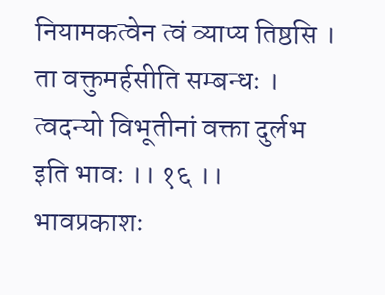नियामकत्वेन त्वं व्याप्य तिष्ठसि । ता वक्तुमर्हसीति सम्बन्धः । त्वदन्यो विभूतीनां वक्ता दुर्लभ इति भावः ।। १६ ।।
भावप्रकाशः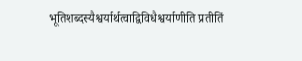भूतिशब्दस्यैश्वर्यार्थत्वाद्विविधैश्वर्याणीति प्रतीतिं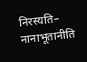निरस्यति– नानाभूतानीति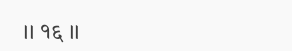।। १६ ।।